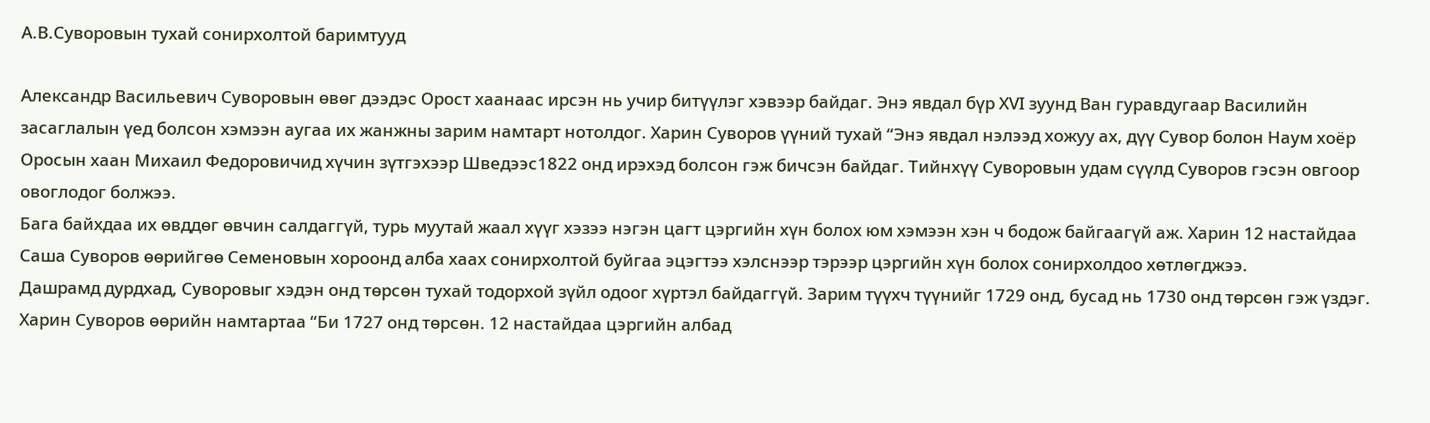А.В.Суворовын тухай сонирхолтой баримтууд

Александр Васильевич Суворовын өвөг дээдэс Орост хаанаас ирсэн нь учир битүүлэг хэвээр байдаг. Энэ явдал бүр ХVI зуунд Ван гуравдугаар Василийн засаглалын үед болсон хэмээн аугаа их жанжны зарим намтарт нотолдог. Харин Суворов үүний тухай “Энэ явдал нэлээд хожуу ах, дүү Сувор болон Наум хоёр Оросын хаан Михаил Федоровичид хүчин зүтгэхээр Шведээс1822 онд ирэхэд болсон гэж бичсэн байдаг. Тийнхүү Суворовын удам сүүлд Суворов гэсэн овгоор овоглодог болжээ.
Бага байхдаа их өвддөг өвчин салдаггүй, турь муутай жаал хүүг хэзээ нэгэн цагт цэргийн хүн болох юм хэмээн хэн ч бодож байгаагүй аж. Харин 12 настайдаа Саша Суворов өөрийгөө Семеновын хороонд алба хаах сонирхолтой буйгаа эцэгтээ хэлснээр тэрээр цэргийн хүн болох сонирхолдоо хөтлөгджээ.
Дашрамд дурдхад, Суворовыг хэдэн онд төрсөн тухай тодорхой зүйл одоог хүртэл байдаггүй. Зарим түүхч түүнийг 1729 онд, бусад нь 1730 онд төрсөн гэж үздэг. Харин Суворов өөрийн намтартаа “Би 1727 онд төрсөн. 12 настайдаа цэргийн албад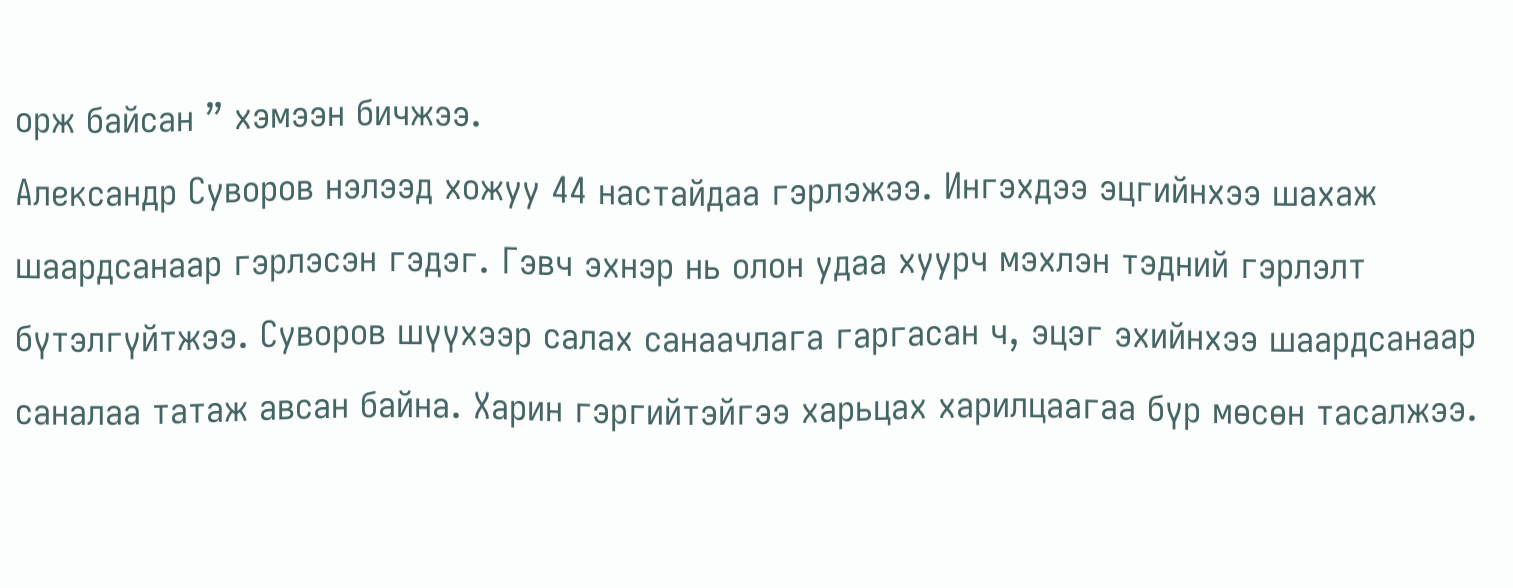орж байсан ” хэмээн бичжээ.
Александр Суворов нэлээд хожуу 44 настайдаа гэрлэжээ. Ингэхдээ эцгийнхээ шахаж шаардсанаар гэрлэсэн гэдэг. Гэвч эхнэр нь олон удаа хуурч мэхлэн тэдний гэрлэлт бүтэлгүйтжээ. Суворов шүүхээр салах санаачлага гаргасан ч, эцэг эхийнхээ шаардсанаар саналаа татаж авсан байна. Харин гэргийтэйгээ харьцах харилцаагаа бүр мөсөн тасалжээ.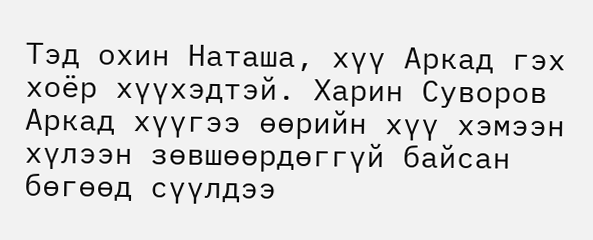Тэд охин Наташа, хүү Аркад гэх хоёр хүүхэдтэй. Харин Суворов Аркад хүүгээ өөрийн хүү хэмээн хүлээн зөвшөөрдөггүй байсан бөгөөд сүүлдээ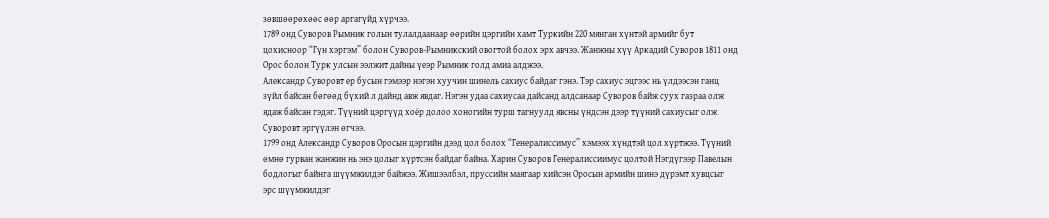зөвшөөрөхөөс өөр аргагүйд хүрчээ.
1789 онд Суворов Рымник голын тулалдаанаар өөрийн цэргийн хамт Туркийн 220 мянган хүнтэй армийг бут цохисноор “Гүн хэргэм” болон Суворов-Рымникский овогтой болох эрх авчээ. Жанжны хүү Аркадий Суворов 1811 онд Орос болон Турк улсын ээлжит дайны үеэр Рымник голд амиа алджээ.
Александр Суворовт ер бусын гэмээр нэгэн хуучин шинель сахиус байдаг гэнэ. Тэр сахиус эцгээс нь үлдээсэн ганц зүйл байсан бөгөөд бүхий л дайнд авж явдаг. Нэгэн удаа сахиусаа дайсанд алдсанаар Суворов байж суух газраа олж ядаж байсан гэдэг. Түүний цэргүүд хоёр долоо хоногийн турш тагнуулд явсны үндсэн дээр түүний сахиусыг олж Суворовт эргүүлэн өгчээ.
1799 онд Александр Суворов Оросын цэргийн дээд цол болох “Генералиссимус” хэмээх хүндтэй цол хүртжээ. Түүний өмнө гурван жанжин нь энэ цолыг хүртсэн байдаг байна. Харин Суворов Генералиссиимус цолтой Нэгдүгээр Павелын бодлогыг байнга шүүмжилдэг байжээ. Жишээлбэл, пруссийн маягаар хийсэн Оросын армийн шинэ дүрэмт хувцсыг эрс шүүмжилдэг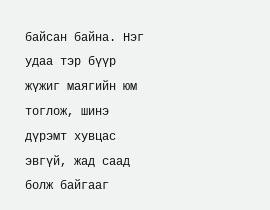байсан байна. Нэг удаа тэр бүүр жүжиг маягийн юм тоглож, шинэ дүрэмт хувцас эвгүй, жад саад болж байгааг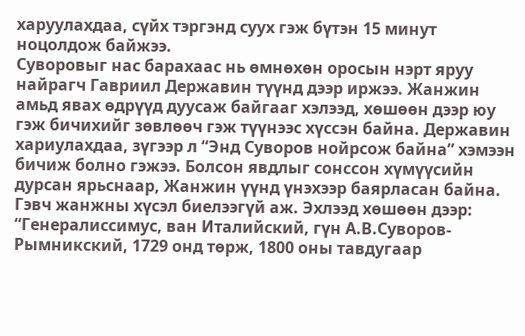харуулахдаа, сүйх тэргэнд суух гэж бүтэн 15 минут ноцолдож байжээ.
Суворовыг нас барахаас нь өмнөхөн оросын нэрт яруу найрагч Гавриил Державин түүнд дээр иржээ. Жанжин амьд явах өдрүүд дуусаж байгааг хэлээд, хөшөөн дээр юу гэж бичихийг зөвлөөч гэж түүнээс хүссэн байна. Державин хариулахдаа, зүгээр л “Энд Суворов нойрсож байна” хэмээн бичиж болно гэжээ. Болсон явдлыг сонссон хүмүүсийн дурсан ярьснаар, Жанжин үүнд үнэхээр баярласан байна. Гэвч жанжны хүсэл биелээгүй аж. Эхлээд хөшөөн дээр: “Генералиссимус, ван Италийский, гүн А.В.Суворов-Рымникский, 1729 онд төрж, 1800 оны тавдугаар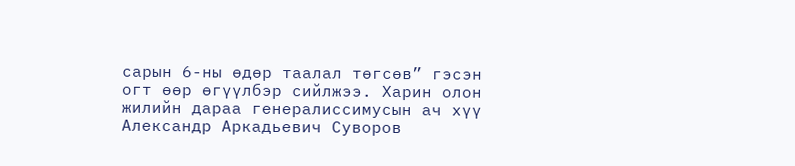сарын 6-ны өдөр таалал төгсөв” гэсэн огт өөр өгүүлбэр сийлжээ. Харин олон жилийн дараа генералиссимусын ач хүү Александр Аркадьевич Суворов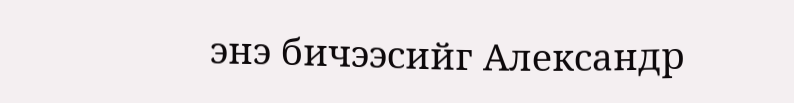энэ бичээсийг Александр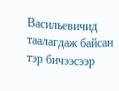Васильевичид таалагдаж байсан тэр бичээсээр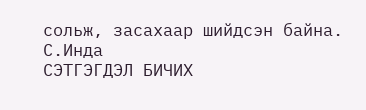сольж, засахаар шийдсэн байна.
С.Инда
СЭТГЭГДЭЛ БИЧИХ